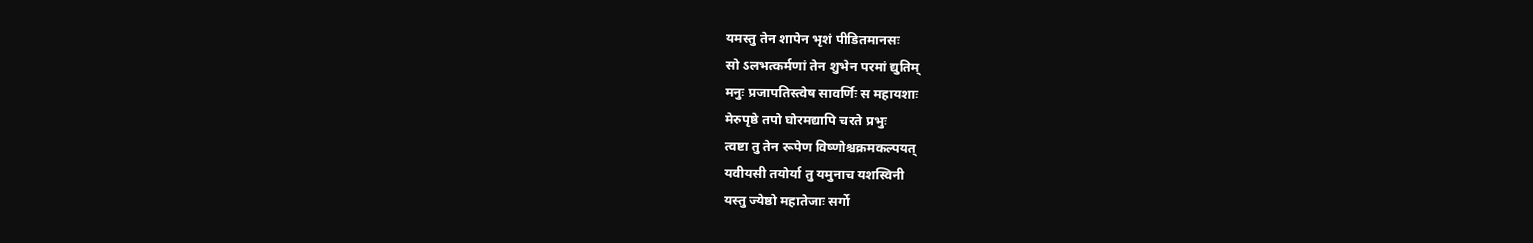यमस्तु तेन शापेन भृशं पीडितमानसः
सो ऽलभत्कर्मणां तेन शुभेन परमां द्युतिम्
मनुः प्रजापतिस्त्वेष सावर्णिः स महायशाः
मेरुपृष्ठे तपो घोरमद्यापि चरते प्रभुः
त्वष्टा तु तेन रूपेण विष्णोश्चक्रमकल्पयत्
यवीयसी तयोर्या तु यमुनाच यशस्विनी
यस्तु ज्येष्ठो महातेजाः सर्गो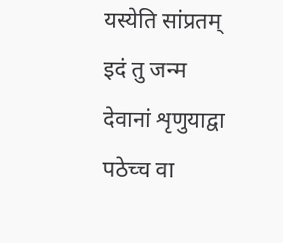यस्येति सांप्रतम्
इदं तु जन्म देवानां शृणुयाद्वा पठेच्च वा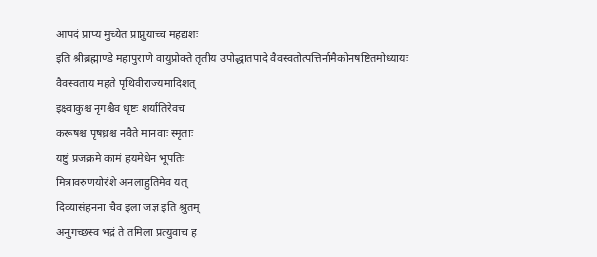आपदं प्राप्य मुच्येत प्राप्नुयाच्च महद्यशः
इति श्रीब्रह्माण्डे महापुराणे वायुप्रोक्ते तृतीय उपोद्धातपादे वैवस्वतोत्पत्तिर्नामैकोनषष्टितमोध्यायः
वैवस्वताय महते पृथिवीराज्यमादिशत्
इक्ष्वाकुश्च नृगश्चैव धृष्टः शर्यातिरेवच
करूषश्च पृषध्रश्च नवैते मानवाः स्मृताः
यष्टुं प्रजक्रमे कामं हयमेधेन भूपतिः
मित्रावरुणयोरंशे अनलाहुतिमेव यत्
दिव्यासंहनना चैव इला जज्ञ इति श्रुतम्
अनुगच्छस्व भद्रं ते तमिला प्रत्युवाच ह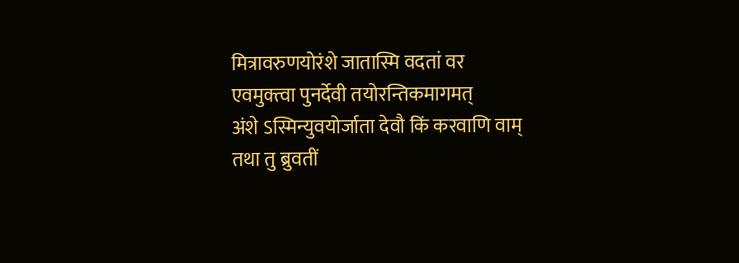मित्रावरुणयोरंशे जातास्मि वदतां वर
एवमुक्त्वा पुनर्देवी तयोरन्तिकमागमत्
अंशे ऽस्मिन्युवयोर्जाता देवौ किं करवाणि वाम्
तथा तु ब्रुवतीं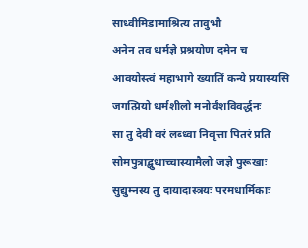साध्वीमिडामाश्रित्य तावुभौ
अनेन तव धर्मज्ञे प्रश्रयोण दमेन च
आवयोस्त्वं महाभागे ख्यातिं कन्ये प्रयास्यसि
जगत्प्रियो धर्मशीलो मनोर्वंशविवर्द्धनः
सा तु देवी वरं लब्ध्वा निवृत्ता पितरं प्रति
सोमपुत्राद्बुधाच्चास्यामैलो जज्ञे पुरूखाः
सुद्युम्नस्य तु दायादास्त्रयः परमधार्मिकाः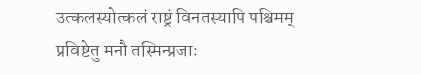उत्कलस्योत्कलं राष्ट्रं विनतस्यापि पश्चिमम्
प्रविष्टेतु मनौ तस्मिन्प्रजाः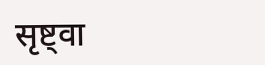सृष्ट्वा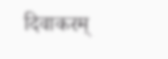दिवाकरम्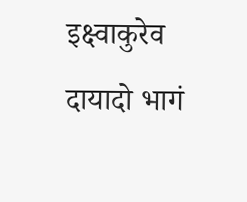इक्ष्वाकुरेव दायादो भागं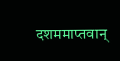दशममाप्तवान्